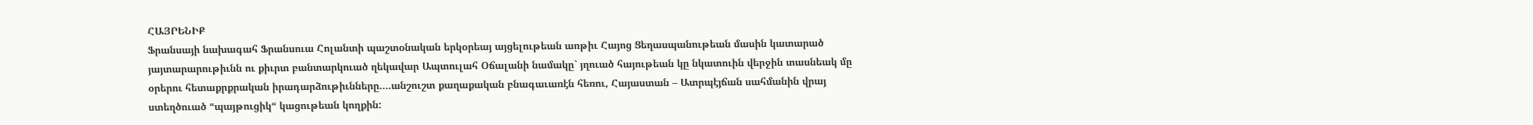ՀԱՅՐԵՆԻՔ
Ֆրանսայի նախագահ Ֆրանսուա Հոլանտի պաշտօնական երկօրեայ այցելութեան առթիւ Հայոց Ցեղասպանութեան մասին կատարած յայտարարութիւնն ու քիւրտ բանտարկուած ղեկավար Ապտուլահ Օճալանի նամակը` յղուած հայութեան կը նկատուին վերջին տասնեակ մը օրերու հետաքրքրական իրադարձութիւնները….անշուշտ քաղաքական բնագաւառէն հեռու, Հայաստան – Ատրպէյճան սահմանին վրայ ստեղծուած “պայթուցիկ“ կացութեան կողքին: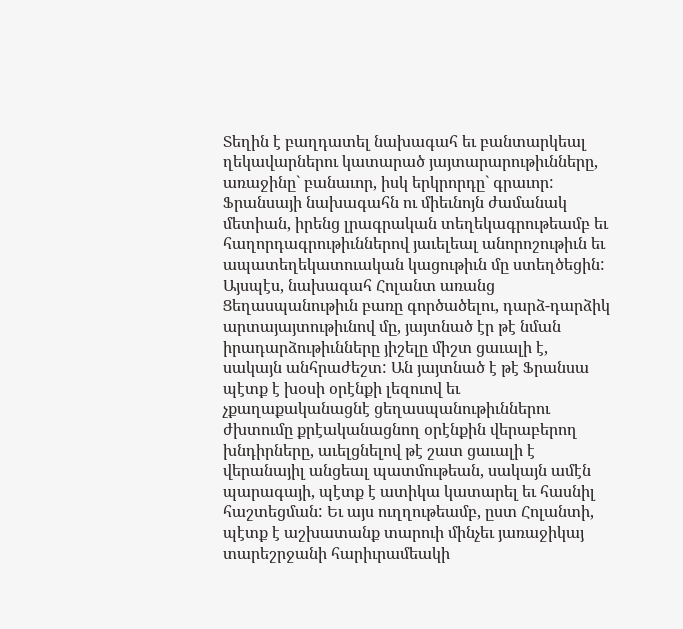Տեղին է բաղդատել նախագահ եւ բանտարկեալ ղեկավարներու կատարած յայտարարութիւնները, առաջինը` բանաւոր, իսկ երկրորդը` գրաւոր:
Ֆրանսայի նախագահն ու միեւնոյն ժամանակ մետիան, իրենց լրագրական տեղեկագրութեամբ եւ հաղորդագրութիւններով յաւելեալ անորոշութիւն եւ ապատեղեկատուական կացութիւն մը ստեղծեցին: Այսպէս, նախագահ Հոլանտ առանց Ցեղասպանութիւն բառը գործածելու, դարձ-դարձիկ արտայայտութիւնով մը, յայտնած էր թէ նման իրադարձութիւնները յիշելը միշտ ցաւալի է, սակայն անհրաժեշտ: Ան յայտնած է թէ Ֆրանսա պէտք է խօսի օրէնքի լեզուով եւ չքաղաքականացնէ ցեղասպանութիւններու ժխտումը քրէականացնող օրէնքին վերաբերող խնդիրները, աւելցնելով թէ շատ ցաւալի է վերանայիլ անցեալ պատմութեան, սակայն ամէն պարագայի, պէտք է ատիկա կատարել եւ հասնիլ հաշտեցման: Եւ այս ուղղութեամբ, ըստ Հոլանտի, պէտք է աշխատանք տարուի մինչեւ յառաջիկայ տարեշրջանի հարիւրամեակի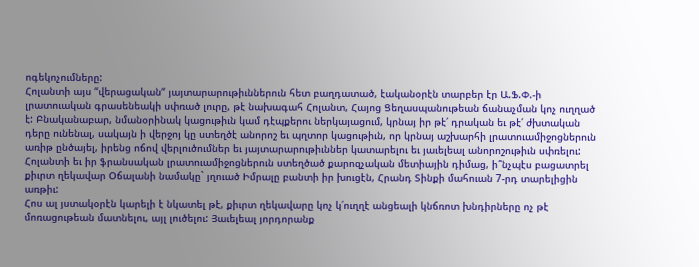ոգեկոչումները:
Հոլանտի այս “վերացական“ յայտարարութիւններուն հետ բաղդատած, էականօրէն տարբեր էր Ա.Ֆ.Փ.-ի լրատուական գրասենեակի սփռած լուրը, թէ նախագահ Հոլանտ, Հայոց Ցեղասպանութեան ճանաչման կոչ ուղղած է: Բնականաբար, նմանօրինակ կացութիւն կամ դէպքերու ներկայացում, կրնայ իր թէ՛ դրական եւ թէ՛ ժխտական դերը ունենալ, սակայն ի վերջոյ կը ստեղծէ անորոշ եւ պղտոր կացութիւն, որ կրնայ աշխարհի լրատուամիջոցներուն առիթ ընծայել, իրենց ոճով վերլուծումներ եւ յայտարարութիւններ կատարելու եւ յաւելեալ անորոշութիւն սփռելու:
Հոլանտի եւ իր ֆրանսական լրատուամիջոցներուն ստեղծած քարոզչական մետիային դիմաց, ի՞նչպէս բացատրել քիւրտ ղեկավար Օճալանի նամակը` յղուած Իմրալը բանտի իր խուցէն, Հրանդ Տինքի մահուան 7-րդ տարելիցին առթիւ:
Հոս ալ յստակօրէն կարելի է նկատել թէ, քիւրտ ղեկավարը կոչ կ՛ուղղէ անցեալի կնճռոտ խնդիրները ոչ թէ մոռացութեան մատնելու, այլ լուծելու: Յաւելեալ յորդորանք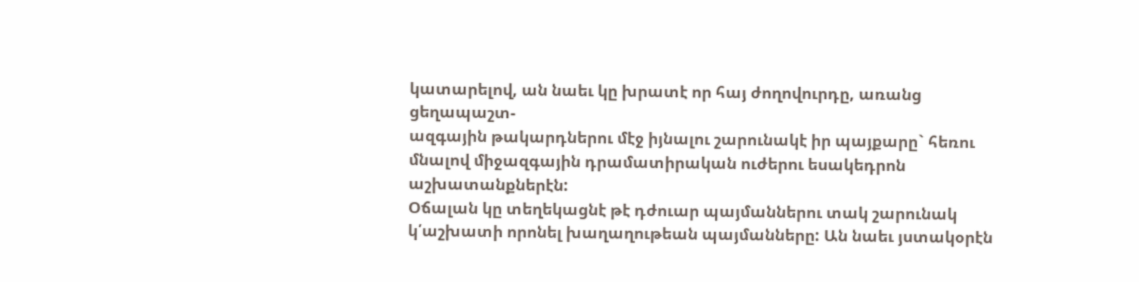կատարելով, ան նաեւ կը խրատէ որ հայ ժողովուրդը, առանց ցեղապաշտ-
ազգային թակարդներու մէջ իյնալու շարունակէ իր պայքարը` հեռու մնալով միջազգային դրամատիրական ուժերու եսակեդրոն աշխատանքներէն:
Օճալան կը տեղեկացնէ թէ դժուար պայմաններու տակ շարունակ կ՛աշխատի որոնել խաղաղութեան պայմանները: Ան նաեւ յստակօրէն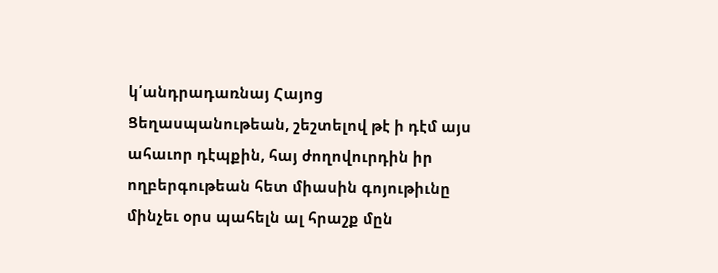կ՛անդրադառնայ Հայոց Ցեղասպանութեան, շեշտելով թէ ի դէմ այս ահաւոր դէպքին, հայ ժողովուրդին իր ողբերգութեան հետ միասին գոյութիւնը մինչեւ օրս պահելն ալ հրաշք մըն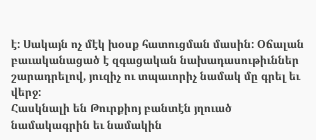է: Սակայն ոչ մէկ խօսք հատուցման մասին: Օճալան բաւականացած է զգացական նախադասութիւններ շարադրելով, յուզիչ ու տպաւորիչ նամակ մը գրել եւ վերջ:
Հասկնալի են Թուրքիոյ բանտէն յղուած նամակագրին եւ նամակին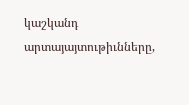կաշկանդ արտայայտութիւնները,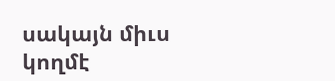սակայն միւս կողմէ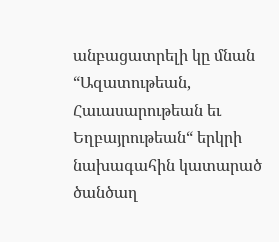անբացատրելի կը մնան “Ազատութեան, Հաւասարութեան եւ Եղբայրութեան“ երկրի նախագահին կատարած ծանծաղ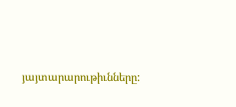յայտարարութիւնները: